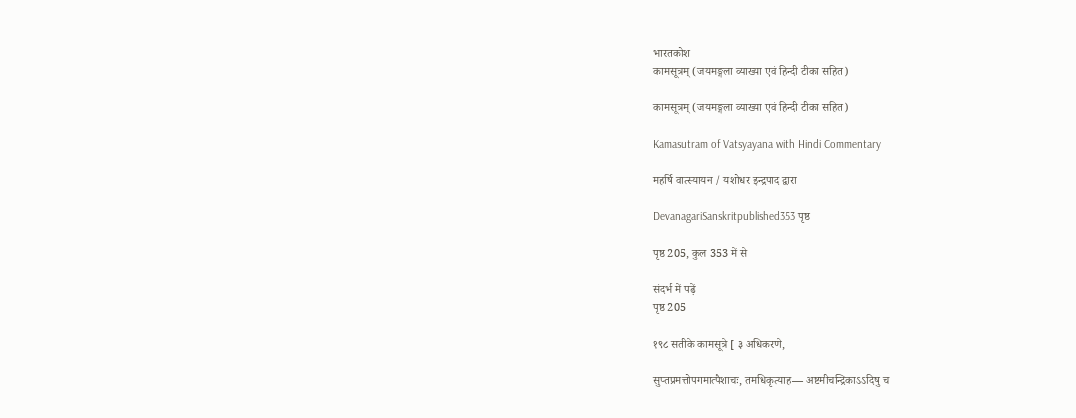भारतकोश
कामसूत्रम् (जयमङ्गला व्याख्या एवं हिन्दी टीका सहित)

कामसूत्रम् (जयमङ्गला व्याख्या एवं हिन्दी टीका सहित)

Kamasutram of Vatsyayana with Hindi Commentary

महर्षि वात्स्यायन / यशोधर इन्द्रपाद द्वारा

DevanagariSanskritpublished353 पृष्ठ

पृष्ठ 205, कुल 353 में से

संदर्भ में पढ़ें
पृष्ठ 205

१९८ सतीके कामसूत्रे [ ३ अधिकरणे,

सुप्तप्रमत्तोपगमात्पैशाचः, तमधिकृत्याह— अष्टमीचन्द्रिकाऽऽदिषु च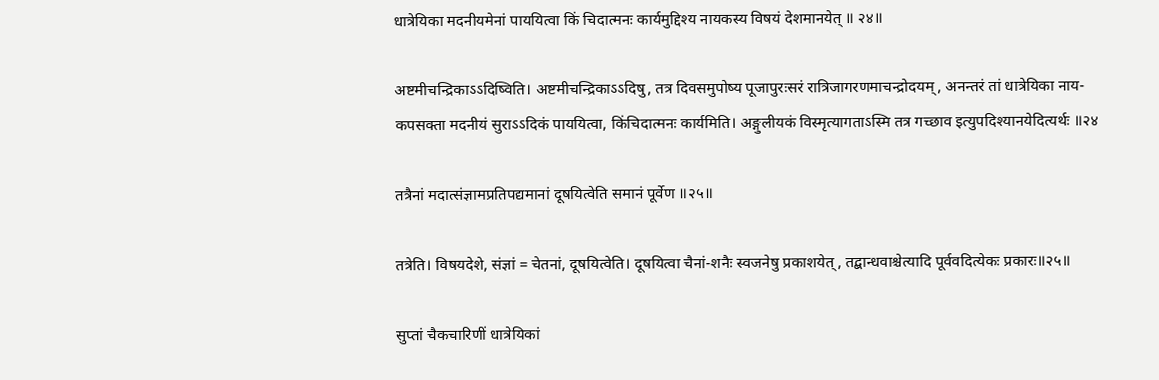धात्रेयिका मदनीयमेनां पाययित्वा किं चिदात्मनः कार्यमुद्दिश्य नायकस्य विषयं देशमानयेत् ॥ २४॥

अष्टमीचन्द्रिकाऽऽदिष्विति। अष्टमीचन्द्रिकाऽऽदिषु, तत्र दिवसमुपोष्य पूजापुरःसरं रात्रिजागरणमाचन्द्रोदयम्, अनन्तरं तां धात्रेयिका नाय-कपसक्ता मदनीयं सुराऽऽदिकं पाययित्वा, किंचिदात्मनः कार्यमिति। अङ्गुलीयकं विस्मृत्यागताऽस्मि तत्र गच्छाव इत्युपदिश्यानयेदित्यर्थः ॥२४

तत्रैनां मदात्संज्ञामप्रतिपद्यमानां दूषयित्वेति समानं पूर्वेण ॥२५॥

तत्रेति। विषयदेशे, संज्ञां = चेतनां, दूषयित्वेति। दूषयित्वा चैनां-शनैः स्वजनेषु प्रकाशयेत्, तद्बान्धवाश्चेत्यादि पूर्ववदित्येकः प्रकारः॥२५॥

सुप्तां चैकचारिणीं धात्रेयिकां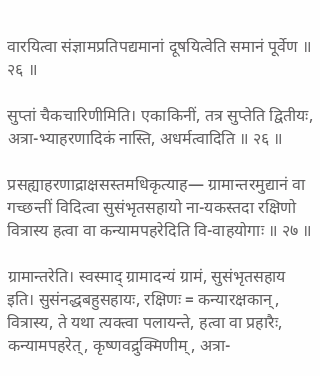वारयित्वा संज्ञामप्रतिपद्यमानां दूषयित्वेति समानं पूर्वेण ॥ २६ ॥

सुप्तां चैकचारिणीमिति। एकाकिनीं, तत्र सुप्तेति द्वितीयः, अत्रा-भ्याहरणादिकं नास्ति, अधर्मत्वादिति ॥ २६ ॥

प्रसह्याहरणाद्राक्षसस्तमधिकृत्याह— ग्रामान्तरमुद्यानं वा गच्छन्तीं विदित्वा सुसंभृतसहायो ना-यकस्तदा रक्षिणो वित्रास्य हत्वा वा कन्यामपहरेदिति वि-वाहयोगाः ॥ २७ ॥

ग्रामान्तरेति। स्वस्माद् ग्रामादन्यं ग्रामं, सुसंभृतसहाय इति। सुसंनद्धबहुसहायः, रक्षिणः = कन्यारक्षकान्, वित्रास्य, ते यथा त्यक्त्वा पलायन्ते, हत्वा वा प्रहारैः, कन्यामपहरेत्, कृष्णवद्रुक्मिणीम्, अत्रा-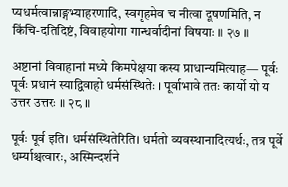प्यधर्मत्वान्नाङ्गभ्याहरणादि, स्वगृहमेव च नीत्वा दूषणमिति, न किंचि-दतिदिष्टं, विवाहयोगा गान्धर्वादीनां विषयाः ॥ २७ ॥

अष्टानां विवाहानां मध्ये किमपेक्षया कस्य प्राधान्यमित्याह— पूर्वः पूर्वः प्रधानं स्याद्विवाहो धर्मसंस्थितेः । पूर्वाभावे ततः कार्यो यो य उत्तर उत्तरः ॥ २८ ॥

पूर्वः पूर्व इति। धर्मसंस्थितेरिति। धर्मतो व्यवस्थानादित्यर्थः, तत्र पूर्वे धर्म्याश्चत्वारः, अस्मिन्दर्शने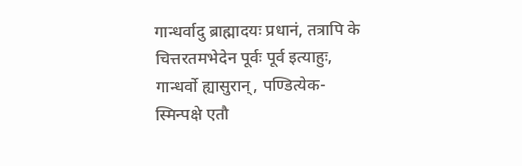गान्धर्वादु ब्राह्मादयः प्रधानं, तत्रापि के चित्तरतमभेदेन पूर्वः पूर्व इत्याहुः, गान्धर्वो ह्यासुरान्, पण्डित्येक-स्मिन्पक्षे एतौ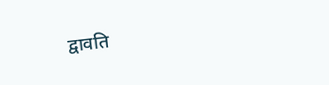द्वावति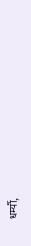धर्म्यौ,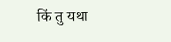किं तु यथा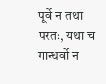पूर्वे न तथा परतः, यथा च गान्धर्वो न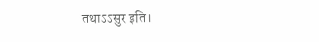तथाऽऽसुर इति।